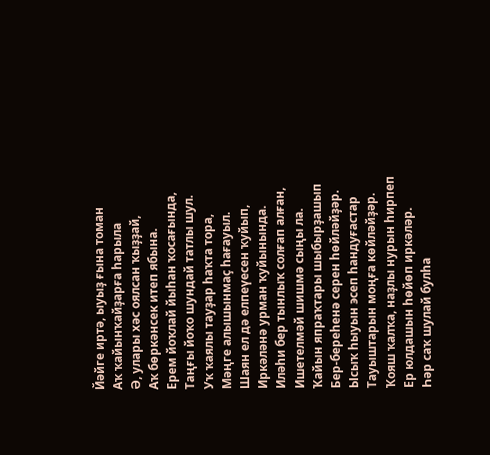Йәйге иртә, ыуыҙ ғына томан
Аҡ ҡайынҡайҙарға һарыла
Ә, улары хәс оялсан ҡыҙҙай,
Аҡ бөркәнсек итеп ябына.
Ерем йоҡлай йыһан ҡосағында,
Таңғы йоҡо шундай татлы шул.
Уҡ ҡаялы тауҙар һаҡта тора,
Мәңге алышынмаҫ һағауыл.
Шаян ел дә елпеүесен ҡуйып,
Иркәләнә урман ҡуйынында.
Иләһи бер тынлыҡ солғап алған,
Ишетелмәй шишмә сыңы ла.
Ҡайын япраҡтары шыбырҙашып
Бер-береһенә серен һөйләйҙәр.
Ысыҡ һыуын эсеп һандуғастар
Тауыштарын моңға көйләйҙәр.
Ҡояш ҡалҡа, наҙлы нурын һирпеп
Ер юлдашын һөйөп иркәләр.
Һәр саҡ шулай булһа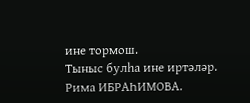ине тормош.
Тыныс булһа ине иртәләр.
Рима ИБРАҺИМОВА.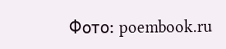Фото: poembook.ru